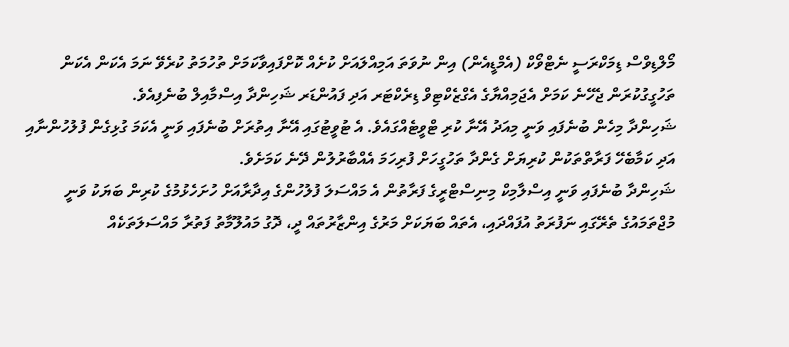މޯލްޑިވްސް ޑިމަކްރަސީ ނެޓްވޯކް (އެމްޑީއެން) އިން ނުވަތަ އަމިއްލައަށް ކުށެއް ކޮށްފައިވާކަމަށް ތުހުމަތު ކުރެވޭ ނަމަ އެކަން އެކަން ތަހުގީގުކުރަން ޖެހޭނެ ކަމަށް އެޖަމިއްޔާގެ އެގްޒެކްޓިވް ޑިރެކްޓަރ އަދި ފައުންޑަރ ޝަހިންދާ އިސްމާއިލް ބުނެފިއެވެ.
ޝަހިންދާ މިހެން ބުނެފައި ވަނީ މިއަދު އޭނާ ކުރި ޓްވީޓެއްގައެވެ. އެ ޓުވީޓުގައި އޭނާ އިތުރަށް ބުނެފައި ވަނީ އެކަމަ ގުޅިގެން ފުލުހުންނާއި އަދި ކަމާބެހޭ ފަރާތްތަކުން ކުރިޔަށް ގެންދާ ތަހުގީހަށް ފުރިހަމަ އެއްބާރުލުން ދޭނެ ކަމަށެވެ.
ޝަހިންދާ ބުނެފައި ވަނީ އިސްލާމިކް މިނިސްޓްރީގެ ފަރާތުން އެ މައްސަލަ ފުލުހުންގެ އިދާރާއަށް ހުށަހެޅުމުގެ ކުރިން ބަޔަކު ވަނީ މުޖްތަމައުގެ ތެރޭގައި ނަފުރަތު އުފައްދައި، އެތައް ބަޔަކަށް މަރުގެ އިންޒާރުތައް ދީ، ދޮގު މައުލޫމާތު ފަތުރާ މައްސަލަތަކެއް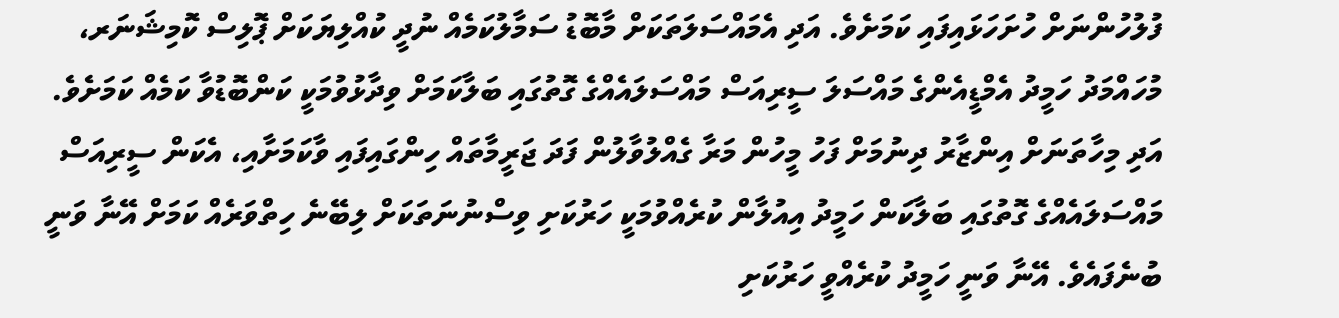ފުލުހުންނަށް ހުށަހަޅައިފައި ކަމަށެވެ. އަދި އެމައްސަލަތަކަށް މާބޮޑު ސަމާލުކަމެއް ނުދީ ކުއްލިޔަކަށް ޕޮލިސް ކޮމިޝަނަރ، މުހައްމަދު ހަމީދު އެމްޑީއެންގެ މައްސަލަ ސީރިއަސް މައްސަލައެއްގެ ގޮތުގައި ބަލާކަމަށް ވިދާޅުވުމަކީ ކަންބޮޑުވާ ކަމެއް ކަމަށެވެ.
އަދި މިހާތަނަށް އިންޒާރު ދިނުމަށް ފަހު މީހުން މަރާ ގެއްލުވާލުން ފަދަ ޖަރީމާތައް ހިންގައިފައި ވާކަމަށާއި، އެކަން ސީރިއަސް މައްސަލައެއްގެ ގޮތުގައި ބަލާކަން ހަމީދު އިއުލާން ކުރެއްވުމަކީ ހަރުކަށި ވިސްނުނަތަކަށް ލިބޭނެ ހިތްވަރެއް ކަމަށް އޭނާ ވަނީ ބުނެފައެވެ. އޭނާ ވަނީ ހަމީދު ކުރެއްވީ ހަރުކަށި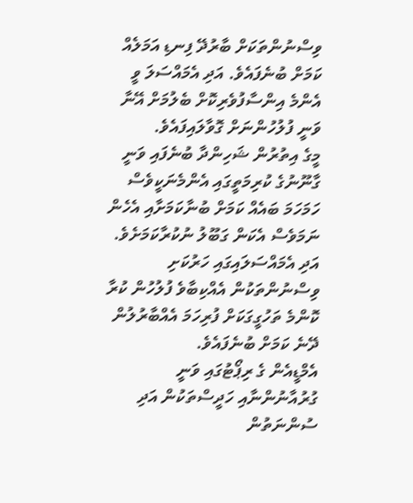ވިސްނުންތަކަށް ބާރުދޭ ފިނޑި އަމަލެއް ކަމަށް ބުނެފައެވެ. އަދި އެމައްސަލަ ވީ އެންމެ އިންސާފުވެރިކޮށް ބެލުމަށް އޭނާ ވަނީ ފުލުހުންނަށް ގޮވާލައިފައެވެ.
މީގެ އިތުރުން ޝަހިންދާ ބުނެފައި ވަނީ ގާނޫނުގެ ކުރިމަތީގައި އެންމެނަކީވެސް ހަމަހަމަ ބައެއް ކަމަށް ބުނާކަމަށާއި އެހެން ނަމަވެސް އެކަން ގަބޫލު ނުކުރާކަމަށެވެ. އަދި އެމައްސަލައިގައި ހަރުކަށި ވިސްނުންތަކުން އެއްކިބާވެ ފުލުހުން ކުރާ ކޮންމެ ތަހުގީގަކަށް ފުރިހަމަ އެއްބާރުލުން ދޭނެ ކަމަށް ބުނެފައެވެ.
އެމްޑީއެން ގެ ރިޕޯޓުގައި ވަނީ ގުރުއާނުންނާއި ހަދީސްތަކުން އަދި ސުންނަތުން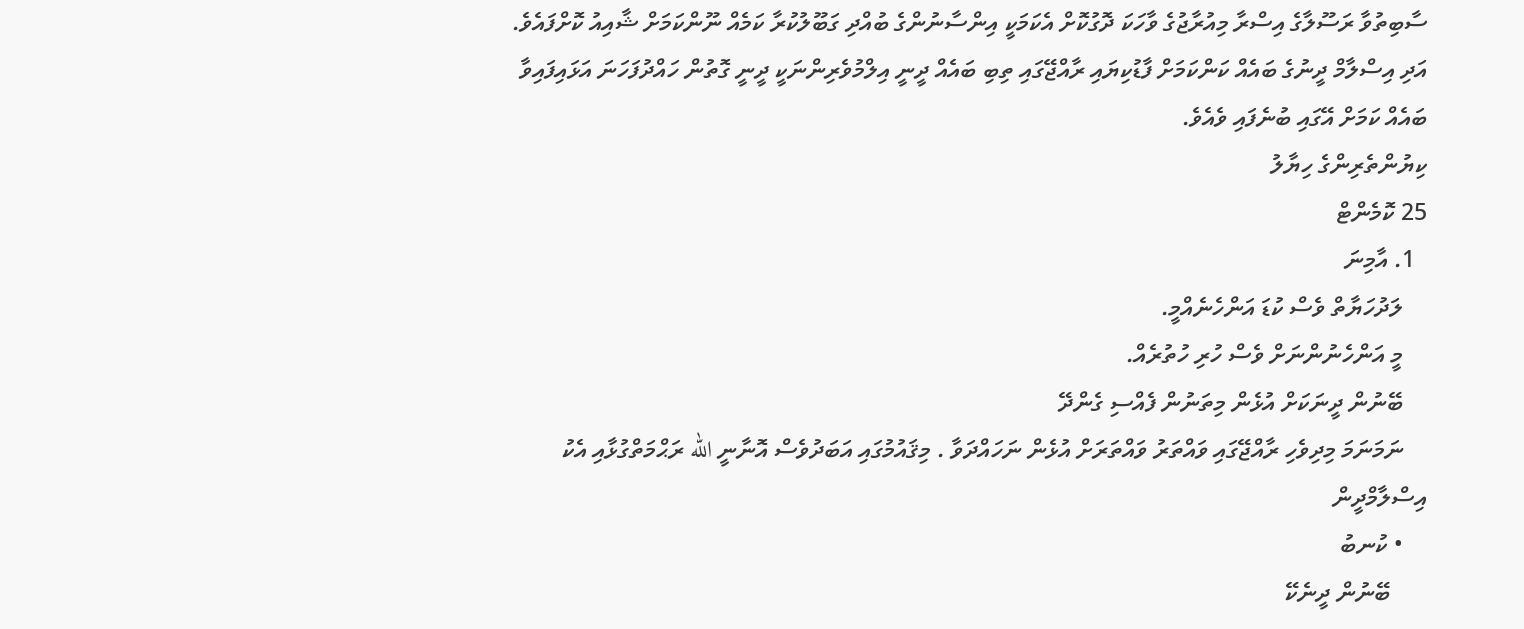ސާބިތުވާ ރަސޫލާގެ އިސްރާ މިއުރާޖުގެ ވާހަކަ ދޮގުކޮށް އެކަމަކީ އިންސާނުންގެ ބުއްދި ގަބޫލުކުރާ ކަމެއް ނޫންކަމަށް ޝާއިއު ކޮށްފައެވެ. އަދި އިސްލާމް ދީނުގެ ބައެއް ކަންކަމަށް ފާޑުކިޔައި ރާއްޖޭގައި ތިބި ބައެއް ދީނީ އިލްމުވެރިންނަކީ ދީނީ ގޮތުން ހައްދުފަހަނަ އަޅައިފައިވާ ބައެއް ކަމަށް އޭގައި ބުނެފައި ވެއެވެ.
ކިޔުންތެރިންގެ ހިޔާލު
25 ކޮމެންޓް
  1. އާމިނަ
    ލަދުހަޔާތް ވެސް ކުޑަ އަންހެނެއްމީ.
    މީ އަންހެނުންނަށް ވެސް ހުރި ހުތުރެއް.
    ބޭނުން ދީނަކަށް އުޅެން މިތަނުން ފެއްސި ގެންދޭ
    ނަމަނަމަ މިދިވެހި ރާއްޖޭގައި ވައްތަރު ވައްތަރަށް އުޅެން ނަހައްދަވާ . މިޤައުމުގައި އަބަދުވެސް އޮނާނީ الله ރަޙްމަތްގުޅާއި އެކު އިސްލާމްދީން
    • ކުނބު
      ބޭނުން ދީނެކޭ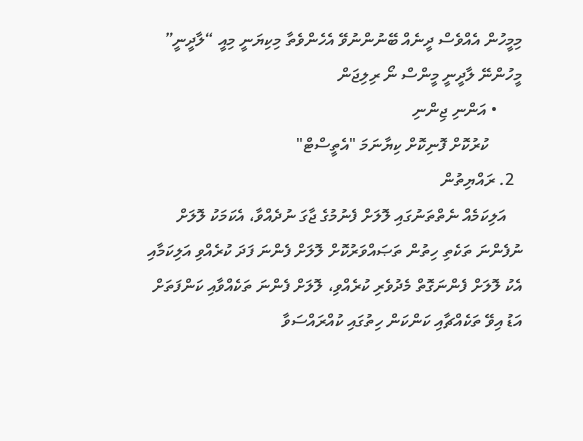މިމީހުން އެއްވެސް ދީނެއް ބޭނުންނުވޭ އެހެންވެތާ މިކިޔަނީ މިއީ “ލާދީނީ” މީހުންނޭ ލާދީނީ މީންސް ނޯ ރިލިޖަން
      • އަންނި ޖިންނި
        ކުރުކޮށް ފޮނިކޮށް ކިޔާނަމަ "އެތީސްޓް"
  2. ރައްޔިތުން
    އަލިކަމެއް ނެތްތަނުގައި ލޮލަށް ފެނުމުގެ ޖާގަ ނުދެއްވާ، އެކަމަކު ލޮލަށް ނުފެންނަ ތަކެތި ހިތުން ތަޞައްވަރުކޮށް ލޮލަށް ފެންނަ ފަދަ ކުރެއްވި އަލިކަމާއި އެކު ލޮލަށް ފެންނަގޮތް މެދުވެރި ކުރެއްވި، ލޮލަށް ފެންނަ ތަކެއްވާއި ކަންފަތަށް އަޑު އިވޭ ތަކެއްޗާއި ކަންކަން ހިތުގައި ކުއްރައްސަވާ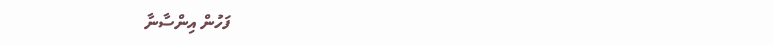ފަހުން އިންސާނާ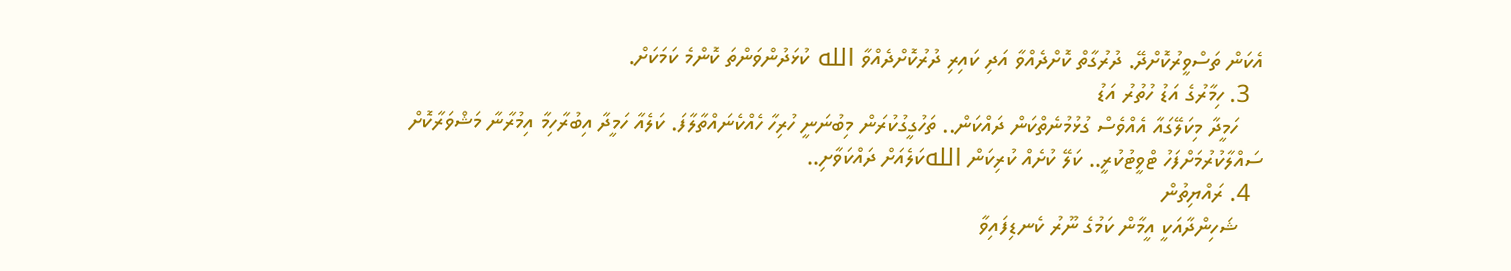އެކަން ތަސްވީރުކޮށްދޭ. ދުރުގާތް ކޮށްދެއްވާ އަދި ކައިރި ދުރުކޮށްދެއްވާ الله ކުޅަދުންވަންތަ ކޮންމެ ކަމަކަށް.
  3. ހިމާރުގެ އަޑު ހުތުރު އަޑު
    ހަމީދާ މިކަލޭގައާ އެއްވެސް ގުޅުމުނެތްކަން ދައްކަން.. ތަހުގީގުކުރަން މިބުނަނީ ހުރިހާ ހެއްކެނައްތާލާފަ. ކަލެއާ ހަމީދާ އިބުރާހިމާ އިމުރާނާ މަޝްވަރާކޮށް ސައްލާކުރުމަށްފަހު ޓްވީޓުކުރީ.. ކަލޭ ކުށެއް ކުރިކަން اللهކަލެއަށް ދައްކަވާށި..
  4. ރައްޔިތުން
    ޝަހިންދާއަކީ އީމާން ކަމުގެ ނޫރު ކެނޑިފައިވާ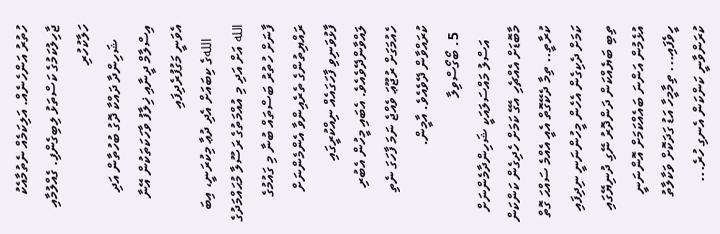ހުތުރު އަންހެނެއް. އަލިކަމެއް ނެތުމާއެކު ޖާހިލުކަމުގެ ކަސްތަޅު ލިބިގެންފި. ގެއްލުމާއި ހަލާކުހުރި
    ޝަހިންދާ ދައްކާ ދޮގު ބުހުތާން އަދި އިސްލާމް ދީނާއި ޚިލާފު ވާހަކަތަކުން އޭނާ އެވަނީ މަގުފުރެދިފައި
    اللهގެ ކިބައަށް އެދި ދުޢާ މިކުރަނީ، އިބަ الله އަށް އަދި މި އުއްމަތުގެ ރަސޫލާ މުޙައްމަދުގެ ފާނަށް ހުތުރު ބަސްތައް ބުނާ މި ގައުމުގެ ރައްޔިތުންގެ ތެރެއިންވާ އެންމެންނަށް ފާޅުވަނިވި ފާހަގައެއް ނިއްކުރީގައި ލައްވާންދޭވެއެވެ. އެބައި މީހުން އެބުރި ހެއުމަގަށް ރުޖޫޢަ ވެއްޖެ ނަމަ ފާހަގަ ނެތި ކުރައްވާން ދޭވެއެވެ. އާމީން.
  5. ބޯގޯސްވިލާ
    އަސްލު މައްސަލައަކީ ޝަހިންދާމެންނަށް މާބޮޑަށް އެއްޗެހި އެގޭ ކަމަށް ހެދިގެން ކަންކަން ކުރާތީ.. ތިމާ ދެކޭގޮތް އެއީ އެއްމެ ސައްޙަ ގޮތް ކަމަށް ދެކިގެން އެހެން މީހުންނަނީ ނިދިފައި ތިބި ބަޔެއްކަން ދަންދޮރު ނޭގި ދުނިޔޭގައި އުޅެމުން އަންނަ ބައެއްކަމަށް އޮންނަނީ ހީވެފައި... ތިމާމީހާ އަޑު ގަދަކޮށް ވަކާލާތު ކުރަންވާނީ ކަންކަން އެނގި ހުރެ...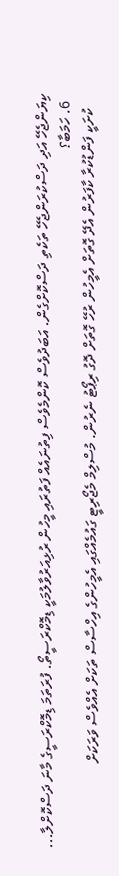ކިޔަންޖެހޭ އަދި ދަސްކުރަންޖެހޭ ތަކެތި ދަސްކޮށްގެން. އަބަދުވެސް ކޮންމެވެސް ފިތުނައެއް ފަތުރައި މީހުން ރުޅިއަރުވާލުމަކީ ޑިމޮކްރަސީތޯ. ފުރަތަމަ ޑިމޮކްރަސީގެ މާނަ ދަސްކޮށްލާ...
  6. ހަމަބާ؟
    ކުށަކީ ފަންޑުކުރާ ކާފަރުން އެދޭ ގޮތަށް އެމީހުން ރުހޭ ގޮތަށް ދޮގު ރިޕޯޓު ނެރުން. މުސްލިމް މެޖޯރިޓީ ގައުމެއްގައި އެމީހުންގެ އިހްސާސް ތަކަށް އެއްވެސް ވަރަކަށް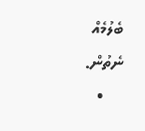ބެލުމެއް ނެތުން.
    •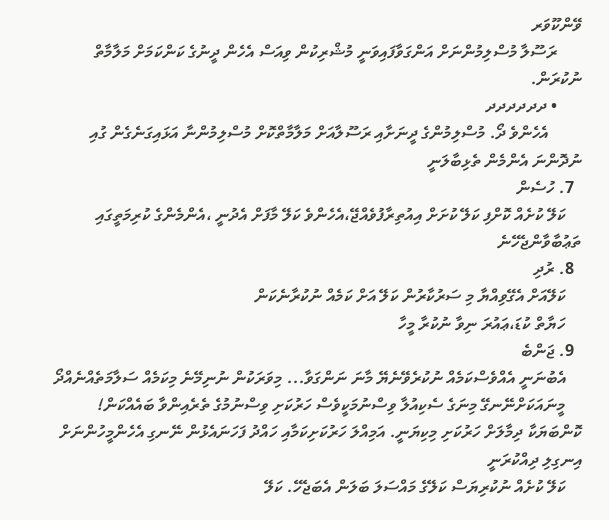ވޭންކޫވަރ
      ރަސޫލާ މުސްލިމުންނަށް އަންގަވާފައިވަނީ މުޝްރިކުން ވިއަސް އެހެން ދީނުގެ ކަންކަމަށް މަލާމާތް ނުކުރަން.
      • ދދދދދދ
        އެހެންވެ ދޯ. މުސްލިމުންގެ ދީނަށާއި ރަސޫލާއަށް މަލާމާތްކޮށް މުސްލިމުންނާ އަޅައިގަނެގެން ގުއި ނުދޮންނަ އެންމެން ތެޅިބާލަނީ
  7. ހުސެން
    ކަލޭ ކުށެއް ކޮށްފި ކަލޭ ކުށަށް އިއުތިރާފުވެއްޖޭ،އެހެންވެ ކަލޭ މާފަށް އެދުނީ ،އެންމެންގެ ކުރިމަތީގައި ތަޢުބާވާންޖެހޭނެ
  8. ރުދި
    ކަލޭއަށް އެގޭވިއްޔާ މި ސަރުކާރުން ކަލޭ އަށް ކަމެއް ނުކުރާނެކަން
    ހަޔާތް ކުޑަ،ޢައުރަ ނިވާ ނުކުރާ މީހާ
  9. ޖަންބެ
    އެބުނަނީ އެއްވެސްކަމެއް ނުކުރެވޭނެޔޭ މާނަ ނަންގަވާ... މިވަރަކުން ނުނިމޭނެ މިކަމެއް ސަލާމަތެއްނެއްދޯ
    މީނައަކަށްނޭނގޭ މިނަގެ ސެކިއުލާ ވިސްނުމަކީވެސް ހަރުކަށި ވިސްނުމުގެ ތެރެއިންވާ ބައެއްކަން! ކޮންބަޔަކާ ދިމާލަށް ހަރުކަށި މިކިޔަނީ. އަމިއްލަ ހަރުކަށިކަމާއި ހައްދު ފަހަނައެޅުން ނޭނގި އެހެންމީހުންނަށް އިނގިލި ދިއްކުރަނީ
    ކަލޭ ކުށެއް ނުކުރިޔަސް ކަލޭގެ މައްސަލަ ބަލަން އެބަޖެހޭ. ކަލޭ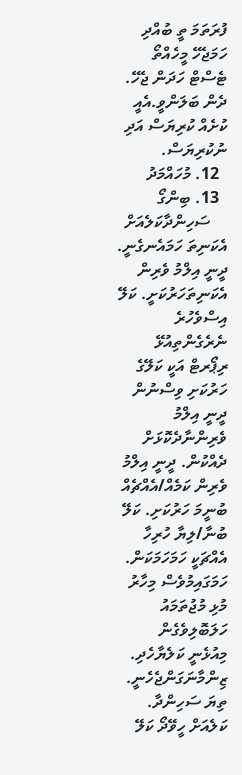ފުރަތަމަ ތީ ބުއްދި ހަމަޖެހޭ މީހެއްތޯ ޓެސްޓް ހަދަން ޖެހޭ. ދެން ބަލަންވީ.އެއީ ކުށެއް ކުރިޔަސް އަދި ނުކުރިޔަސް.
  12. މުހައްމަދު
  13. ބިންގޯ
    ސަހިންދާކަލެއަށް އެކަނިތަ ހަމައެނގެނީ. ދީނީ އިލްމު ވެރިން އެކަނިތަހަރުކަށީ. ކަލޭ އިސްވެހުރެ ނެރެގެންތިއުޅޭ ރިޕޯރޓް އަކީ ކަލޭގެ ހަރުކަށި ވިސްނުން ދީނީ އިލްމު ވެރިންނާދެކޮޅަށް ދެއްކުން. ދީނީ އިލްމު ވެރިން ކަމެއް/އެއްޗެއް ބުނީމަ ހަރުކަށި. ކަލޭ ބުނާ/ލިޔާ ހުރިހާ އެއްޗަކީ ހަމަހަމަކަން. ހަމަގައިމުވެސް މިހާރު މުޅި މުޖުތަމައު ހަލަބޮލިވެގެން މިއުޅެނީ ކަލެޔާހެދި. ޒިންމާނަގަންޖެހެނީ. ތިޔަ ސަހިންދާ. ކަލެއަށް ހީވޭދޯ ކަލޭ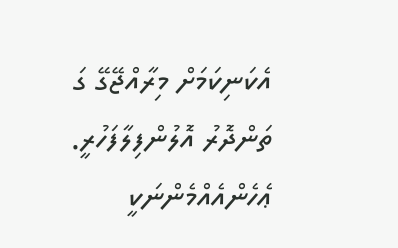އެކަނިކަމަށް މިރާއްޖޭގޭ ގަ ތަންދޮރު އޮލުންފިލާފަހުރީ. ޢެހެންއެއްމެންނަކީ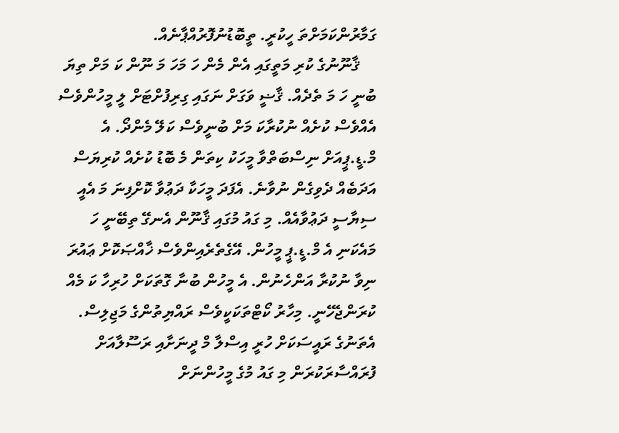ގަމާރުންކަމަށްތަ ހީކުރީ. ތީބޮޑުނުފޮރުއްޕާނެއް.
    ޤާނޫނުގެ ކުރި މަތީގައި އެން މެން ހަ މަހަ މަ ނޫން ކަ މަށް ތިޔަ ބުނީ ހަ މަ ތެދެއް. ޤާޟީ ވަގަށް ނަގައި ގިރިފުށްޓަށް ލީ މީހުންވެސް އެއްވެސް ކުށެއް ނުކުރާކަ މަށް ބުނީވެސް ކަލޭ މެންދޯ. އެ މް.ޑީ.ޕީއަށް ނިސްބަތްވާ މީހަކު ކިތަން މެ ބޮޑު ކުށެއް ކުރިޔަސް އަދަބެއް ދެވިގެން ނުވާނެ. އެފަދަ މީހަކާ ދަޢުވާ ކޮށްފިނަ މަ އެއީ ސިޔާސީ ދަޢުވާއެއް. މި ގައު މުގައި ޤާނޫން އެނގޭ ތިބޭނީ ހަ މައެކަނި އެ މް.ޑީ.ޕީ މީހުން. އޭގެތެރެއިންވެސް ޚާއްޞަކޮށް ޢައުރަ ނިވާ ނުކުރާ އަންހެނުން. އެ މީހުން ބުނާ ގޮތަކަށް ހުރިހާ ކަ މެއް ކުރަންޖެހޭނީ. މިހާރު ކޯޓްތަކަކީވެސް ރައްޔިތުންގެ މަޖިލިސް. އެތަނުގެ ރައީސަކަށް ހުރީ އިސްލާ މް ދީނަށާއި ރަސޫލާއަށް ފުރައްސާރަކުރަން މި ގައު މުގެ މީހުންނަށް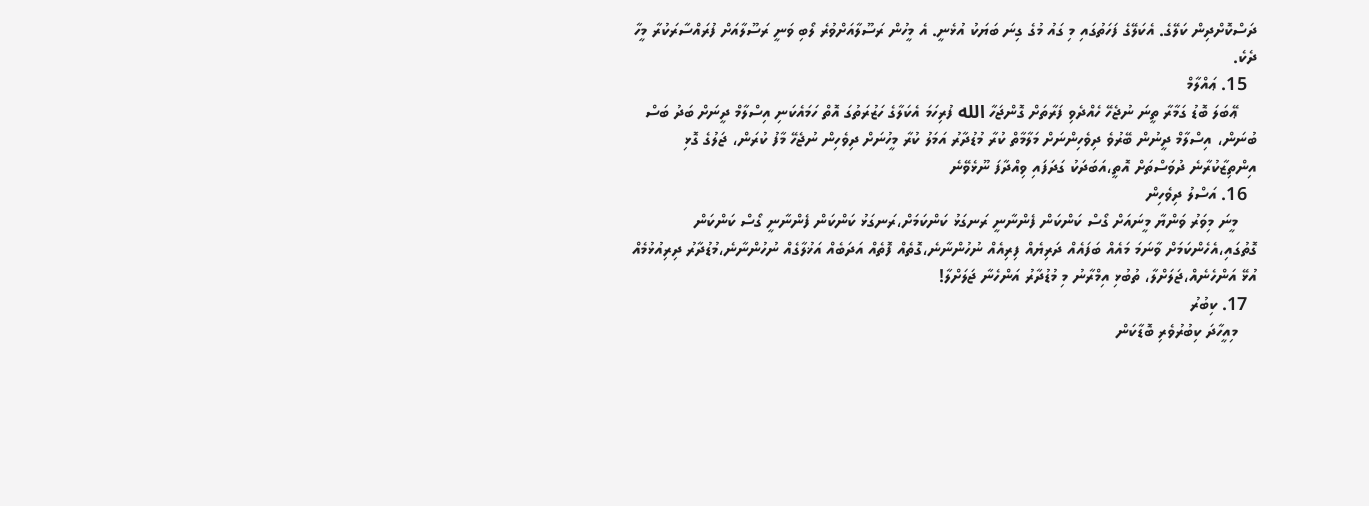ދަސްކޮށްދިން ކަލޭގެ. އެކަލޭގެ ފަހަތުގައި މި ގައު މުގެ ގިނަ ބަޔަކު އުޅެނީ. އެ މީހުން ރަސޫލާއަށްވުރެ ލޯބި ވަނީ ރަސޫލާއަށް ފުރައްސާރަކުރާ މީހާ ދެކެ.
  15. ޢައްލާމް
    ޢޭބަލަ ބޮޑު ގަމާރާ ތީނަ ނުޖެހޭ ހެއްދެވި ފަރާތަށް ގޮންޖަހާ الله ފުރިހަމަ އެކަލާގެ ހަޒުރަތުގަ އޮތް ހަމައެކަނި އިސްލާމް ދީނަށް ބަދު ބަސް ބުނަން، އިސްލާމް ދީނުން ބޭރުވެ ދިވެހިންނަށް މަލާމާތް ކުރާ މުޑުދާރު އަމަލު ކުރާ މީހުނަށް ދިވެހިން ނުޖެހޭ މާފު ކުރަން، ޖަލުގެ ގޮޅި އިންތިޒާކުރާނެ ދުވަސްތަށް އޮތީ،އަބަދަކު ގަދަފައި ވިއްދާފަ ނޫޅެވޭނެ
  16. އަސްލު ދިވެހިން
    މީނަ މިވަރު ވަންޔާ މީނައަށް ގޯސް ކަންކަން ފެންނާނީ ރަނގަޅު ކަންކަމަށް،ރަނގަޅު ކަންކަން ފެންނާނީ ގޯސް ކަންކަން ގޮތުގައި،އެހެންކަމަށް ވާނަމަ މައެއް ބަފައެއް ދަރިޔެއް ފިރިއެއް ނުހުންނާނެ،ގޮތެއް ފޮތެއް އަދަބެއް އަޚުލާގެއް ނުހުންނާނެ،މުޑުދާރު ދިރިއުޅުމެއް އުޅޭ އަންހެނެއް،ޖަލަށްލާ، ތުބުޅި އިމްރާނު މި މުޑުދާރު އަންހެނާ ޖަލަށްލާ!
  17. ކިބުރު
    މިއީހާދަ ކިބުރުވެރި ބޮޑާކަން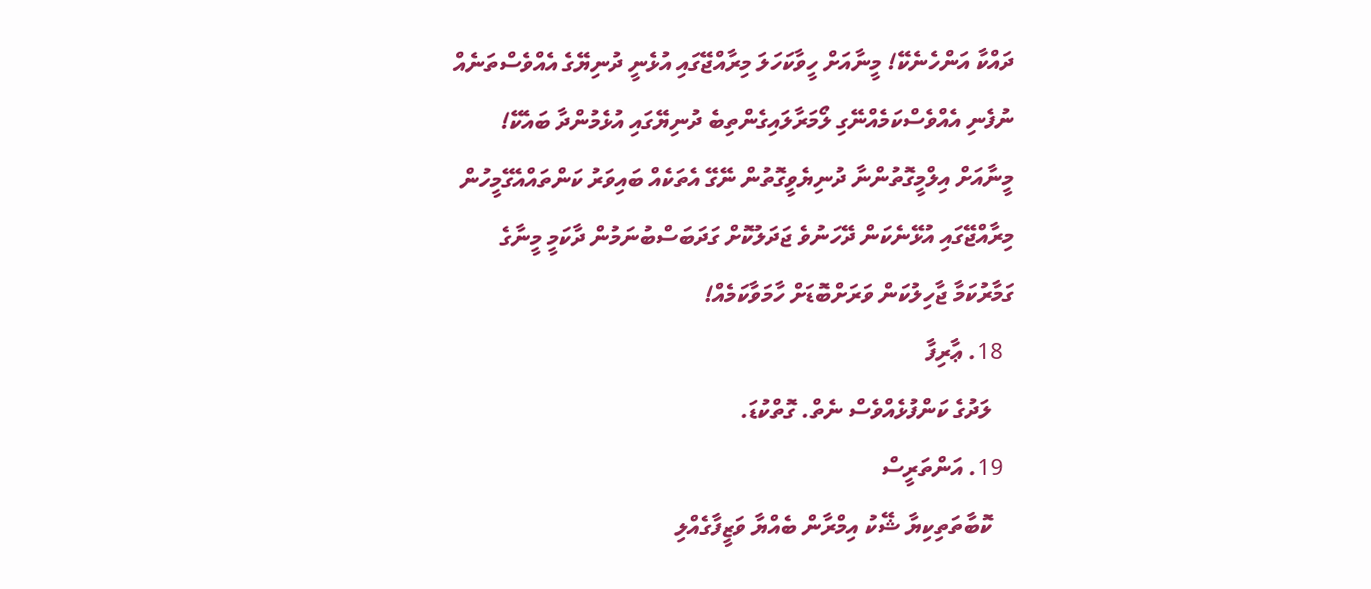ދައްކާ އަންހެނެކޭ! މީނާއަށް ހީވާކަހަލަ މިރާއްޖޭގައި އުޅެނީ ދުނިޔޭގެ އެއްވެސްތަނެއް ނުފެނި އެއްވެސްކަމެއްނޭގި ލޯމަރާލައިގެންތިބެ ދުނިޔޭގައި އުޅެމުންދާ ބައެކޭ! މީނާއަށް އިލްމީގޮތުންނާ ދުނިޔެވީގޮތުން ނޭގޭ އެތަކެއް ބައިވަރު ކަންތައްއެގޭމީހުން މިރާއްޖޭގައި އުޅޭނެކަން ދޭހަނުވެ ޖަދަލުކޮށް ގަދަބަސްބުނަމުން ދާކަމީ މީނާގެ ގަމާރުކަމާ ޖާހިލުކަން ވަރަށްބޮޑަށް ހާމަވާކަމެއް!
  18. ޢާރިފާ
    ލަދުގެ ކަންފުޅެއްވެސް ނެތް. ގޮތްކުޑަ.
  19. އަންތަރީސް
    ކޮބާތަތިކިޔާ ޝޭކު އިމްރާން ބެއްޔާ ވަޒީފާގެއްލި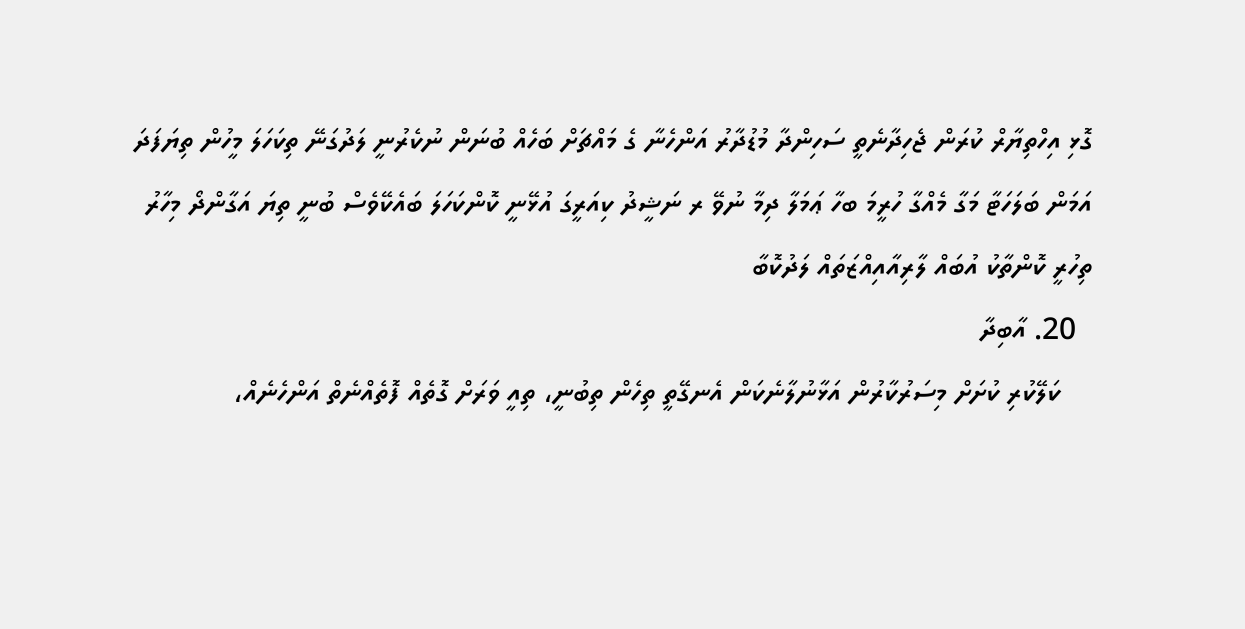ގޮޅި އިހްތިޔާރް ކުރަން ޖެހިދާނެތީ ސަހިންދާ މުޑުދާރު އަންހެނާ ގެ މައްޗަށް ބަހެއް ބުނަން ނުކެރުނީ ލަދުގަނޭ ތިކަހަލަ މީހުން ތިޔަފަދަ އަމަން ބަލަހަޓާ މަގާ މެއްގާ ހުރީމަ ބހާ ޢަމަލާ ދިމާ ނުވޭ ރ ނަޝީދު ކިއަރީގަ އުޅޭނީ ކޮންކަހަލަ ބައެކޭވެސް ބުނީ ތިޔަ އަގާންދޯ މިހާރު ތިހުރީ ކޮންތާކު އުބައް ލާރިއާއިއްޒަތައް ލަދުކޮބާ
  20. އާބިދާ
    ކަލޭކުރި ކުށަށް މިސަރުކާރުން އަޅާނުލާނެކަން އެނގޭތީ ތިހެން ތިބުނީ، ތިއީ ވަރަށް ގޮތެއް ފޮތެއްނެތް އަންހެނެއް،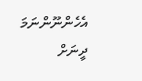އެހެންނޫންނަމަ ދީނަށް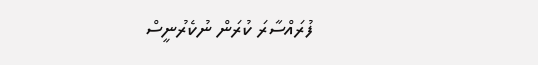ފުރައްސާރަ ކުރަން ނުކެރުނީސް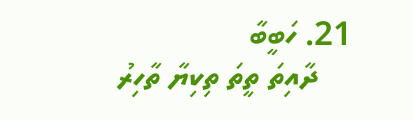21. ހަބީބާ
    ދާއިތަ ތީތަ ތިކިޔާ ތާހިރު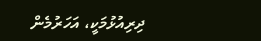ދިރިއުޅުމަކީ، އަހަރުމެން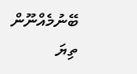ބޭނުމެއްނޫން ތިޔަ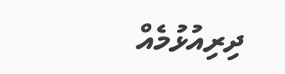ދިރިއުޅުމެއް